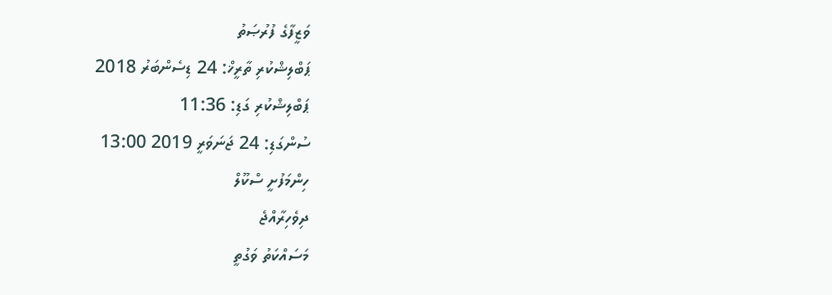ވަޒީފާގެ ފުރުޞަތު
ޕަބްލިޝްކުރި ތާރީޚް: 24 ޑިސެންބަރު 2018
ޕަބްލިޝްކުރި ގަޑި: 11:36
ސުންގަޑި: 24 ޖަނަވަރީ 2019 13:00
ހިންމަފުށީ ސްކޫލް
ދިވެހިރާއްޖެ
މަސައްކަތު ވަގުތީ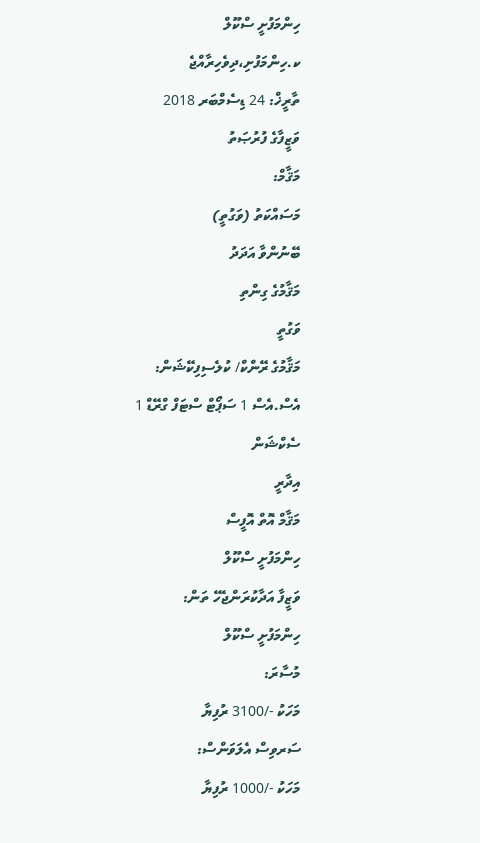ހިންމަފުށީ ސްކޫލް
ކ.ހިންމަފުށި،ދިވެހިރާއްޖެ
ތާރީޚް: 24 ޑިސެމްބަރ 2018
ވަޒީފާގެ ފުރުޞަތު
މަޤާމް:
މަސައްކަތު (ވަގުތީ)
ބޭނުންވާ އަދަދު
މަޤާމުގެ ގިންތި
ވަގުތީ
މަޤާމުގެ ރޭންކް/ ކުލެސިފިކޭޝަން:
އެސް.އެސް 1 ސަޕޯޓް ސްޓަފް ގްރޭޑް 1
ސެކްޝަން
އިދާރީ
މަޤާމް އޮތް އޮފީސް
ހިންމަފުށީ ސްކޫލް
ވަޒީފާ އަދާކުރަންޖެހޭ ތަން:
ހިންމަފުށީ ސްކޫލް
މުސާރަ:
މަހަކު -/3100 ރުފިޔާ
ސަރވިސް އެލަވަންސް:
މަހަކު -/1000 ރުފިޔާ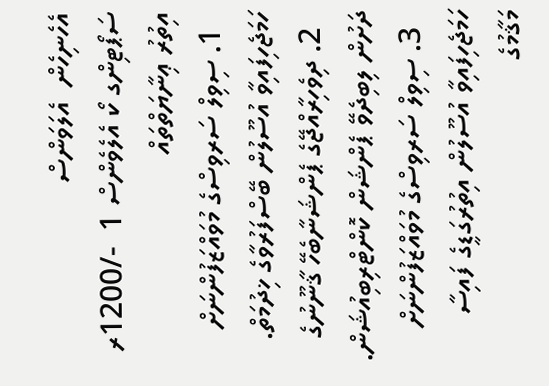އެހެނިހެން  އެލަވަންސް
ސަޕޯޓިންގ ކޯ އެލެވެންސް 1  -/1200ރ
އިތުރު ޢިނާޔަތްތައް
  1. ސިވިލް ސަރވިސްގެ މުވައްޒަފުންނަށް ހަމަޖެހިފައިވާ އުސޫލުން ބޭސްފަރުވާގެ ޚިދުމަތް.
  2. ދިވެހިރާއްޖޭގެ ޕެންޝަނާބެހޭ ޤާނޫނުގެ ދަށުން ލިބިދެވޭ ޕެންޝަން ކޮންޓްރިބިއުޝަން.
  3. ސިވިލް ސަރވިސްގެ މުވައްޒަފުންނަށް ހަމަޖެހިފައިވާ އުސޫލުން އިތުރުގަޑީގެ ފައިސާ
މަޤާމުގެ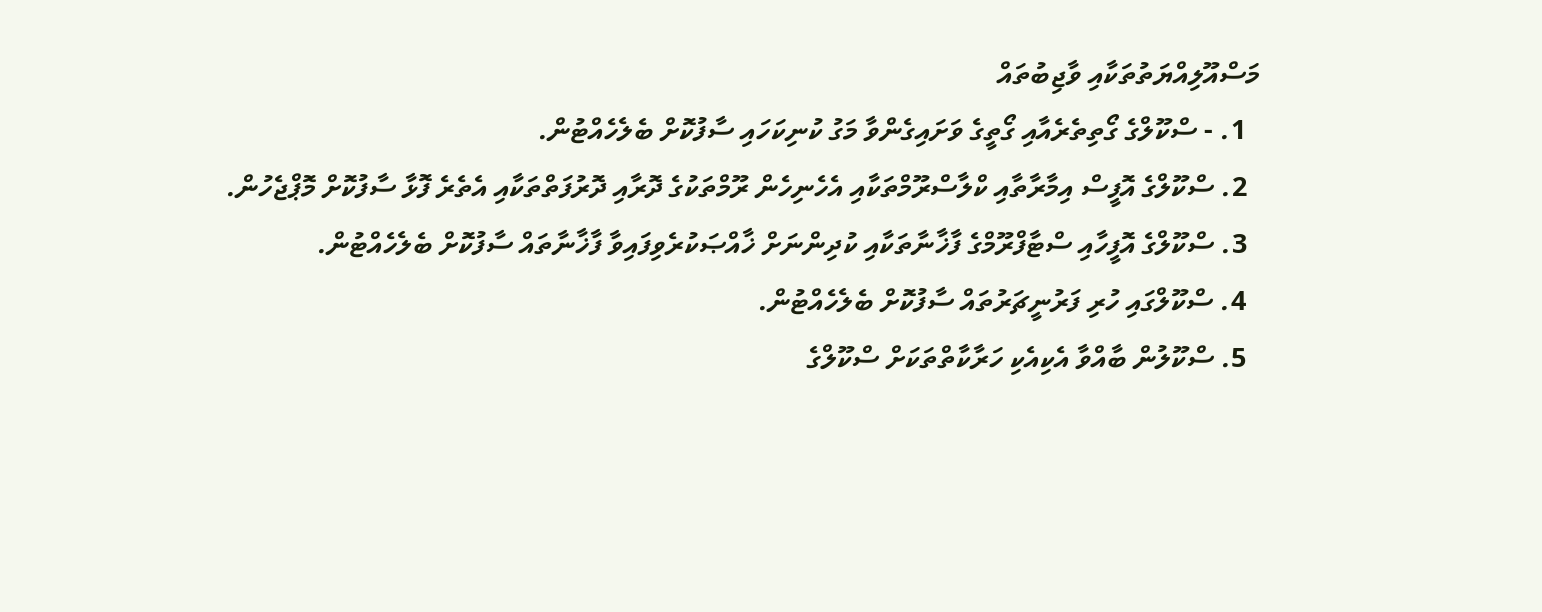މަސްއޫލިއްޔަތުތަކާއި ވާޖިބުތައް
  1. - ސްކޫލްގެ ގޯތިތެރެއާއި ގޯތީގެ ވަށައިގެންވާ މަގު ކުނިކަހައި ސާފުކޮށް ބެލެހެއްޓުން.
  2. ސްކޫލްގެ އޮފީސް އިމާރާތާއި ކްލާސްރޫމްތަކާއި އެހެނިހެން ރޫމްތަކުގެ ދޮރާއި ދޮރުފަތްތަކާއި އެތެރެ ފޮޅާ ސާފުކޮށް މޮޕްޖެހުން.
  3. ސްކޫލްގެ އޮފީހާއި ސްޓާފްރޫމްގެ ފާޚާނާތަކާއި ކުދިންނަށް ޚާއްޞަކުރެވިފައިވާ ފާޚާނާތައް ސާފުކޮށް ބެލެހެއްޓުން.
  4. ސްކޫލްގައި ހުރި ފަރުނީޗަރުތައް ސާފުކޮށް ބެލެހެއްޓުން.
  5. ސްކޫލުން ބާއްވާ އެކިއެކި ހަރާކާތްތަކަށް ސްކޫލްގެ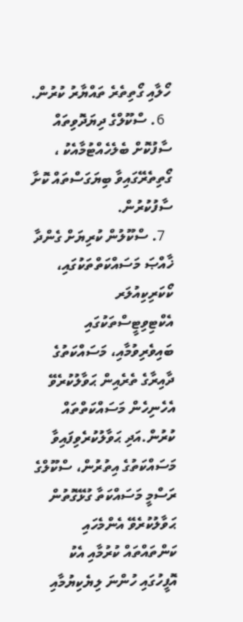ހޯލާއި ގޯތިތެރެ ތައްޔާރު ކުރުން.
  6. ސްކޫލްގެ ދިޔަދޮވިތައް ސާފުކޮށް ބެލެހެއްޓުމާއެކު ، ގޯތިތެރޭގައިވާ ބިޔަގަސްތައް ކޮށާ ސާފުކުރުން.
  7. ސްކޫލުން ކުރިޔަށް ގެންދާ ޚާއްޞަ މަސައްކަތްތަކުގައި، ކޯކަރިކިއުލަރ އެކްޓިވިޓީސްތަކުގައި ބައިވެރިވުމާއި، މަސައްކަތުގެ ދާއިރާގެ ތެރެއިން ޙަވާލުކުރެވޭ އެހެނިހެން މަސައްކަތްތައް ކުރުން.އަދި ޙަވާލުކުރެވިފައިވާ މަސައްކަތުގެ އިތުރުން، ސްކޫލްގެ ރަސްމީ މަސައްކަތާ ގުޅޭގޮތުން ޙަވާލުކުރެވޭ އެންމެހައި ކަންތައްތައް ކުރުމާއި އެކު އޮފީހުގައި ހުންނަ ލިޔެކިޔުމާއި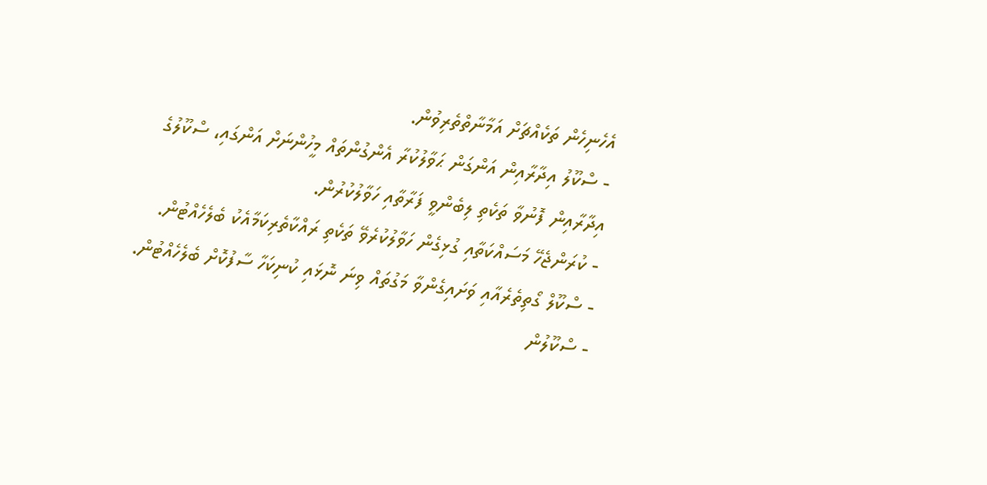އެހެނިހެން ތަކެއްޗަށް އަމާނާތްތެރިވުން.
- ސްކޫލު އިދާރާއިން އަންގަން ޙަވާލުކުރާ އެންގުންތައް މީހުންނަށް އަންގައި، ސްކޫލުގެ އިދާރާއިން ފޮނުވާ ތަކެތި ލިބެންވީ ފަރާތާއި ހަވާލުކުރުން.
- ކުރަންޖެހޭ މަސައްކަތާއި ގުޅިގެން ހަވާލުކުރެވޭ ތަކެތި ރައްކާތެރިކަމާއެކު ބެލެހެއްޓުން.
- ސްކޫލް ގޯތިތެރެއާއި ވަށައިގެންވާ މަގުތައް ވިނަ ނޮޅައި ކުނިކަހާ ސާފުކޮށް ބެލެހެއްޓުން.
- ސްކޫލުން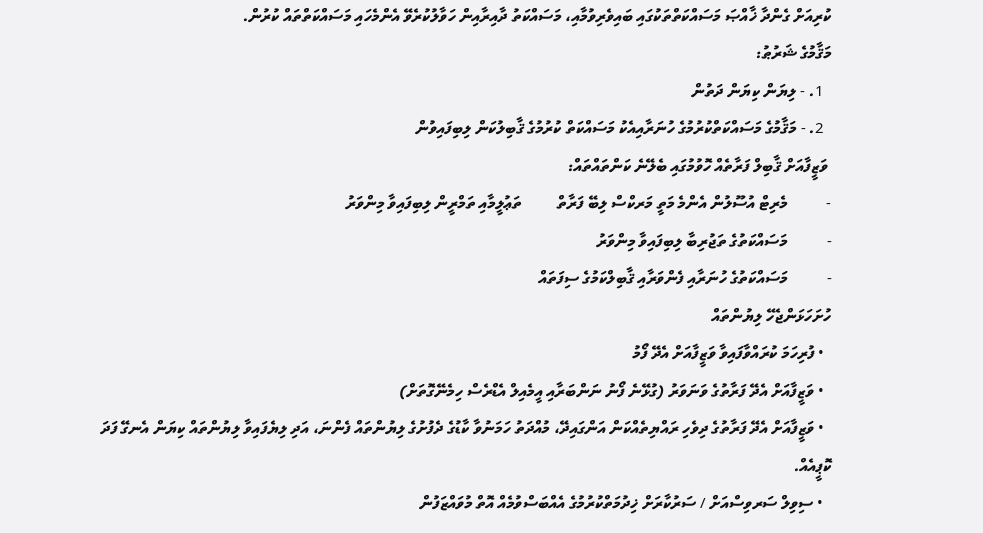ކުރިއަށް ގެންދާ ޚާއްޞަ މަސައްކަތްތަކުގައި ބައިވެރިވުމާއި، މަސައްކަތު ދާއިރާއިން ހަވާލުކުރެވޭ އެންމެހައި މަސައްކަތްތައް ކުރުން.
މަޤާމުގެ ޝަރުޠު:
  1. - ލިޔަން ކިޔަން ދަތުން
  2. - މަޤާމުގެ މަސައްކަތްކުރުމުގެ ހުނަރާއިއެކު މަސައްކަތް ކުރުމުގެ ޤާބިލުކަން ލިބިފައިވުން
 ވަޒީފާއަށް ޤާބިލް ފަރާތެއް ހޮވުމުގައި ބެލޭނެ ކަންތައްތައް:
-          މެރިޓް އުސޫލުން އެންމެ މަތީ މަރކްސް ލިބޭ ފަރާތް         ތަޢުލީމާއި ތަމްރީން ލިބިފައިވާ މިންވަރު
-          މަސައްކަތުގެ ތަޖުރިބާ ލިބިފައިވާ މިންވަރު
-          މަސައްކަތުގެ ހުނަރާއި ފެންވަރާއި ޤާބިލްކަމުގެ ސިފަތައް
ހުށަހަޅަންޖެހޭ ލިޔުންތައް
  • ފުރިހަމަ ކުރައްވާފައިވާ ވަޒީފާއަށް އެދޭ ފޯމު
  • ވަޒީފާއަށް އެދޭ ފަރާތުގެ ވަނަވަރު (ގުޅޭނެ ފޯނު ނަންބަރާއި އީމެއިލް އެޑްރެސް ހިމެނޭގޮތަށް)
  • ވަޒީފާއަށް އެދޭ ފަރާތުގެ ދިވެހި ރައްޔިތެއްކަން އަންގައިދޭ، މުއްދަތު ހަމަނުވާ ކާޑުގެ ދެފުށުގެ ލިޔުންތައް ފެންނަ، އަދި ލިޔެފައިވާ ލިޔުންތައް ކިޔަން އެނގޭ ފަދަ ކޮޕީއެއް.
  • ސިވިލް ސަރވިސްއަށް / ސަރުކާރަށް ޚިދުމަތްކުރުމުގެ އެއްބަސްވުމެއް އޮތް މުވައްޒަފުން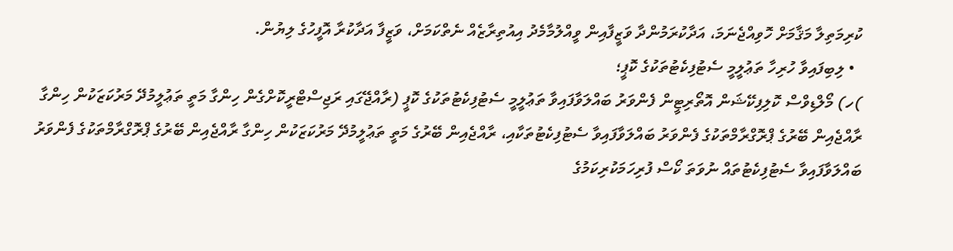ކުރިމަތިލާ މަޤާމަށް ހޮވިއްޖެނަމަ، އަދާކުރަމުންދާ ވަޒީފާއިން ވީއްލުމާމެދު އިއުތިރާޒެއް ނެތްކަމަށް، ވަޒީފާ އަދާކުރާ އޮފީހުގެ ލިޔުން.
  • ލިބިފައިވާ ހުރިހާ ތަޢުލީމީ ސެޓުފިކެޓުތަކުގެ ކޮޕީ؛
)ހ) މޯލްޑިވްސް ކޮލިފިކޭޝަން އޮތޯރިޓީން ފެންވަރު ބައްލަވާފައިވާ ތަޢުލީމީ ސެޓުފިކެޓުތަކުގެ ކޮޕީ (ރާއްޖޭގައި ރަޖިސްޓްރީކޮށްގެން ހިންގާ މަތީ ތަޢުލީމުދޭ މަރުކަޒަކުން ހިންގާ ރާއްޖެއިން ބޭރުގެ ޕްރޮގްރާމްތަކުގެ ފެންވަރު ބައްލަވާފައިވާ ސެޓުފިކެޓުތަކާއި، ރާއްޖެއިން ބޭރުގެ މަތީ ތަޢުލީމުދޭ މަރުކަޒަކުން ހިންގާ ރާއްޖެއިން ބޭރުގެ ޕްރޮގްރާމްތަކުގެ ފެންވަރު ބައްލަވާފައިވާ ސެޓުފިކެޓުތައް ނުވަތަ ކޯސް ފުރިހަމަކުރިކަމުގެ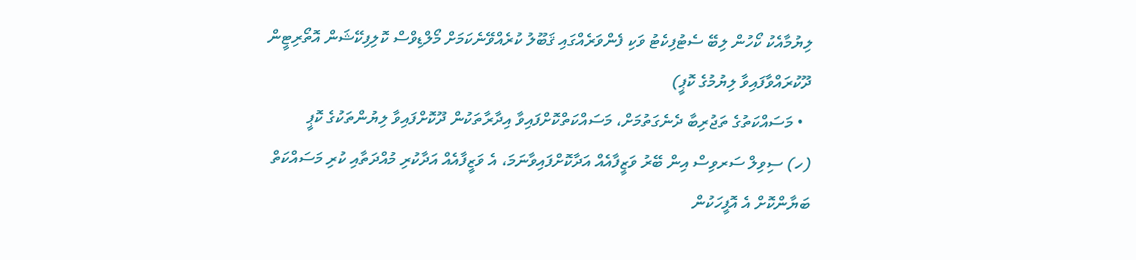ލިޔުމާއެކު ކޯހުން ލިބޭ ސެޓުފިކެޓު ވަކި ފެންވަރެއްގައި ޤަބޫލު ކުރެއްވޭނެކަމަށް މޯލްޑިވްސް ކޮލިފިކޭޝަން އޮތޯރިޓީން ދޫކުރައްވާފައިވާ ލިޔުމުގެ ކޮޕީ)
  • މަސައްކަތުގެ ތަޖުރިބާ ދެނެގަތުމަށް، މަސައްކަތްކޮށްފައިވާ އިދާރާތަކުން ދޫކޮށްފައިވާ ލިޔުންތަކުގެ ކޮޕީ
(ހ) ސިވިލް ސަރވިސް އިން ބޭރު ވަޒީފާއެއް އަދާކޮށްފައިވާނަމަ، އެ ވަޒީފާއެއް އަދާކުރި މުއްދަތާއި ކުރި މަސައްކަތް ބަޔާންކޮށް އެ އޮފީހަކުން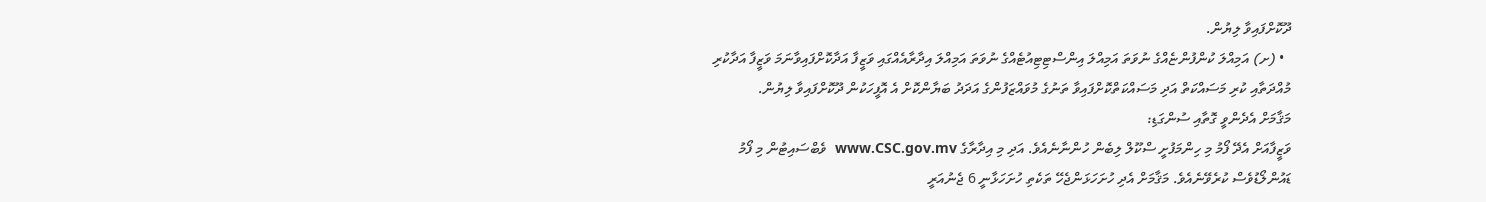ދޫކޮށްފައިވާ ލިޔުން.
  • (ށ) އަމިއްލަ ކުންފުންޏެއްގެ ނުވަތަ އަމިއްލަ އިންސްޓިޓިއުޓެއްގެ ނުވަތަ އަމިއްލަ އިދާރާއެއްގައި ވަޒީފާ އަދާކޮށްފައިވާނަމަ ވަޒީފާ އަދާކުރި މުއްދަތާއި ކުރި މަސައްކަތް އަދި މަސައްކަތްކޮށްފައިވާ ތަނުގެ މުވައްޒަފުންގެ އަދަދު ބަޔާންކޮށް އެ އޮފީހަކުން ދޫކޮށްފައިވާ ލިޔުން.
މަޤާމަށް އެދެންވީ ގޮތާއި ސުންގަޑި:
ވަޒީފާއަށް އެދޭ ފޯމު މި ހިންމަފުށީ ސްކޫލް ލިބެން ހުންނާނެއެވެ. އަދި މި އިދާރާގެ www.CSC.gov.mv  ވެބްސައިޓުން މި ފޯމު ޑައުންލޯޑުވެސް ކުރެވޭނެއެވެ. މަޤާމަށް އެދި ހުށަހަޅަންޖެހޭ ތަކެތި ހުށަހަޅާނީ 6 ޖެނުއަރީ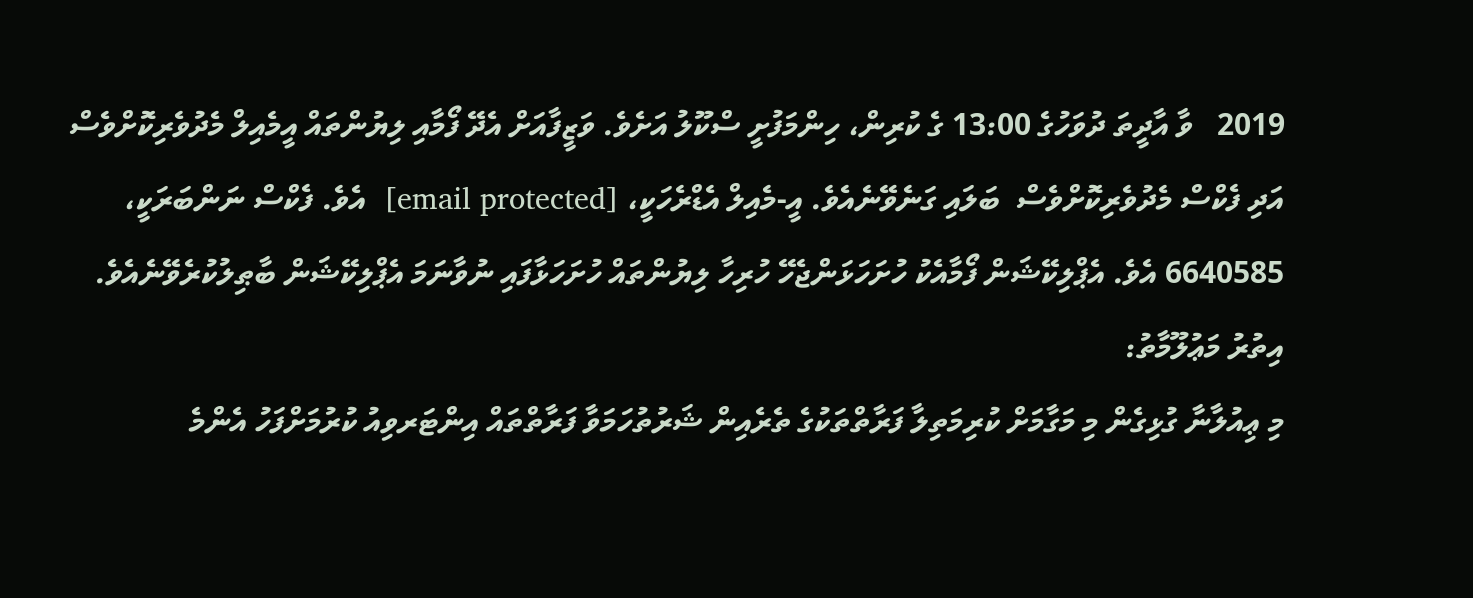2019   ވާ އާދީތަ ދުވަހުގެ 13:00 ގެ ކުރިން، ހިންމަފުށީ ސްކޫލު އަށެވެ. ވަޒީފާއަށް އެދޭ ފޯމާއި ލިޔުންތައް އީމެއިލް މެދުވެރިކޮށްވެސް އަދި ފެކްސް މެދުވެރިކޮށްވެސް  ބަލައި ގަނެވޭނެއެވެ. އީ-މެއިލް އެޑްރެހަކީ، [email protected]  އެވެ. ފެކްސް ނަންބަރަކީ، 6640585 އެވެ. އެޕްލިކޭޝަން ފޯމާއެކު ހުށަހަޅަންޖެހޭ ހުރިހާ ލިޔުންތައް ހުށަހަޅާފައި ނުވާނަމަ އެޕްލިކޭޝަން ބާޠިލުކުރެވޭނެއެވެ.
އިތުރު މަޢުލޫމާތު:
މި ޢިއުލާނާ ގުޅިގެން މި މަގާމަށް ކުރިމަތިލާ ފަރާތްތަކުގެ ތެރެއިން ޝަރުތުހަމަވާ ފަރާތްތައް އިންޓަރވިއު ކުރުމަށްފަހު އެންމެ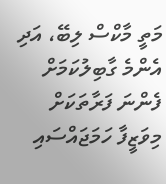މަތީ މާކްސް ލިބޭ، އަދި އެންމެ ގާބިލުކަމަށް ފެންނަ ފަރާތަކަށް މިވަޒީފާ ހަމަޖައްސައި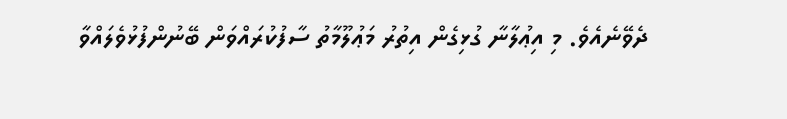ދެވޭނެއެވެ. މި އިޢުލާނާ ގުޅިގެން އިތުރު މަޢުލޫމާތު ސާފުކުރައްވަން ބޭނުންފުޅުވެލައްވާ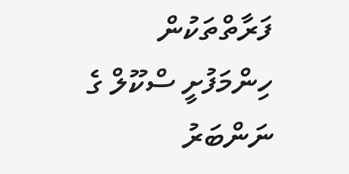ފަރާތްތަކުން ހިންމަފުށީ ސްކޫލް ގެ ނަންބަރު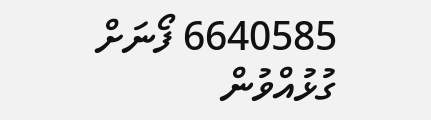6640585 ފޯނަށް ގުޅުއްވުން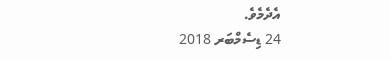އެދެމެވެ.
24 ޑިސެމްބަރ 2018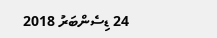24 ޑިސެންބަރު 2018